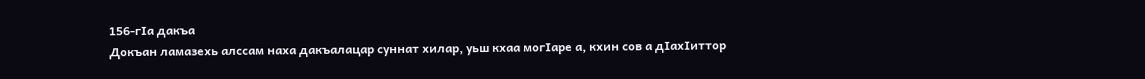156-гIа дакъа
Докъан ламазехь алссам наха дакъалацар суннат хилар, уьш кхаа могIаре а, кхин сов а дIахIиттор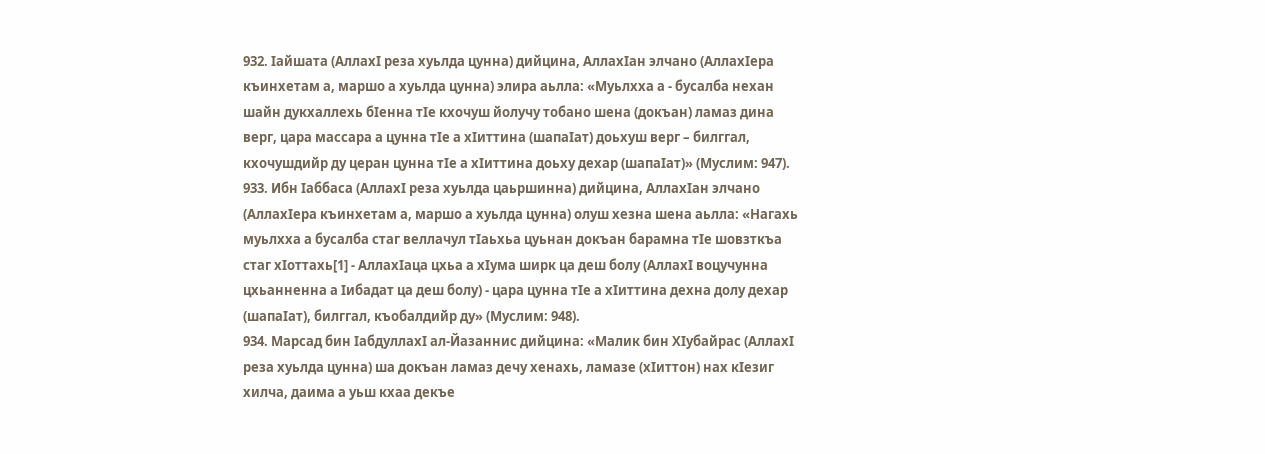932. Iайшата (АллахI реза хуьлда цунна) дийцина, АллахIан элчано (АллахIера къинхетам а, маршо а хуьлда цунна) элира аьлла: «Муьлхха а - бусалба нехан шайн дукхаллехь бIенна тIе кхочуш йолучу тобано шена (докъан) ламаз дина верг, цара массара а цунна тIе а хIиттина (шапаIат) доьхуш верг – билггал, кхочушдийр ду церан цунна тIе а хIиттина доьху дехар (шапаIат)» (Муслим: 947).
933. Ибн Iаббаса (АллахI реза хуьлда цаьршинна) дийцина, АллахIан элчано (АллахIера къинхетам а, маршо а хуьлда цунна) олуш хезна шена аьлла: «Нагахь муьлхха а бусалба стаг веллачул тIаьхьа цуьнан докъан барамна тIе шовзткъа стаг хIоттахь[1] - АллахIаца цхьа а хIума ширк ца деш болу (АллахI воцучунна цхьанненна а Iибадат ца деш болу) - цара цунна тIе а хIиттина дехна долу дехар (шапаIат), билггал, къобалдийр ду» (Муслим: 948).
934. Марсад бин IабдуллахI ал-Йазаннис дийцина: «Малик бин ХIубайрас (АллахI реза хуьлда цунна) ша докъан ламаз дечу хенахь, ламазе (хIиттон) нах кIезиг хилча, даима а уьш кхаа декъе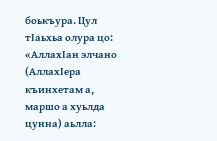боькъура. Цул тIаьхьа олура цо: «АллахIан элчано (АллахIера къинхетам а, маршо а хуьлда цунна) аьлла: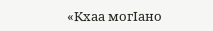«Кхаа могIано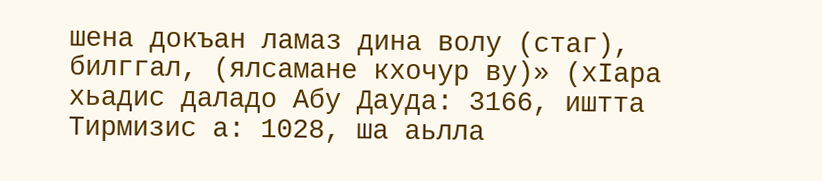шена докъан ламаз дина волу (стаг), билггал, (ялсамане кхочур ву)» (хIара хьадис даладо Абу Дауда: 3166, иштта Тирмизис а: 1028, ша аьлла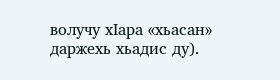волучу хIара «хьасан» даржехь хьадис ду).